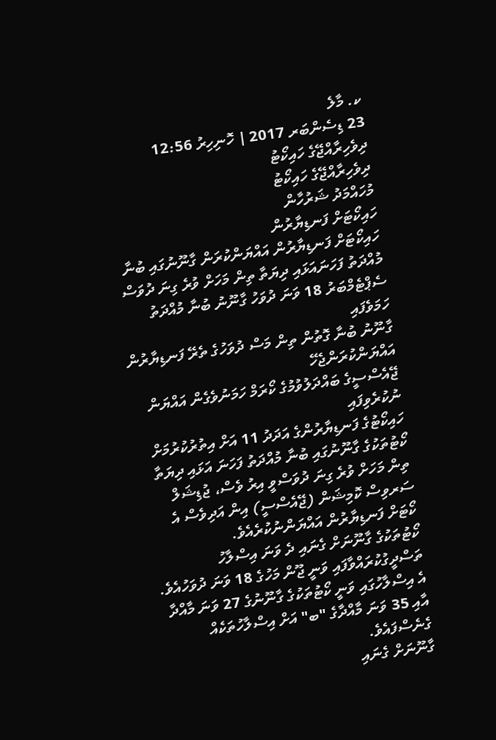ކ. މާލެ
23 ޑިސެންބަރ 2017 | ހޮނިހިރު 12:56
ދިވެހިރާއްޖޭގެ ހައިކޯޓު
ދިވެހިރާއްޖޭގެ ހައިކޯޓު
މުހައްމަދު ޝަރުހާން
ހައިކޯޓަށް ފަނޑިޔާރުން
ހައިކޯޓަށް ފަނޑިޔާރުން އައްޔަންކުރަން ގާނޫނުގައި ބުނާ މުއްދަތު ފަހަނައަޅައި ދިޔަތާ ތިން މަހަށް ވުރެ ގިނަ ދުވަސް
ސެޕްޓެމްބަރު 18 ވަނަ ދުވަހު ގާނޫނު ބުނާ މުއްދަތު ހަމަވެފައި
ގާނޫނު ބުނާ ގޮތުން ތިން މަސް ދުވަހުގެ ތެރޭ ފަނޑިޔާރުން އައްޔަންކުރަންޖެހޭ
ޖޭއެސްސީގެ ބައްދަލުވުމުގެ ކޯރަމް ހަމަނުވެގެން އައްޔަން ނުކުރެވިފައި
ހައިކޯޓުގެ ފަނޑިޔާރުންގެ އަދަދު 11 އަށް އިތުރުކުރުމަށް ކޯޓުތަކުގެ ގާނޫނުގައި ބުނާ މުއްދަތު ފަހަނަ އަޅައި ދިޔަތާ ތިން މަހަށް ވުރެ ގިނަ ދުވަސްވީ އިރު ވެސް، ޖުޑިޝަލް ސަރވިސް ކޮމިޝަން (ޖޭއެސްސީ) އިން އަދިވެސް އެ ކޯޓަށް ފަނޑިޔާރުން އައްޔަންނުކުރެއެވެ.
ކޯޓުތަކުގެ ގާނޫނަށް ގެނައި ދެ ވަނަ އިސްލާހު ތަސްދީގުކުރައްވާފައި ވަނީ ޖޫން މަހުގެ 18 ވަނަ ދުވަހުއެވެ. އެ އިސްލާހުގައި ވަނީ ކޯޓުތަކުގެ ގާނޫނުގެ 27 ވަނަ މާއްދާ އާއި 35 ވަނަ މާއްދާގެ "ބ" އަށް އިސްލާހުތަކެއް ގެނެސްފައެވެ.
ގާނޫނަށް ގެނައި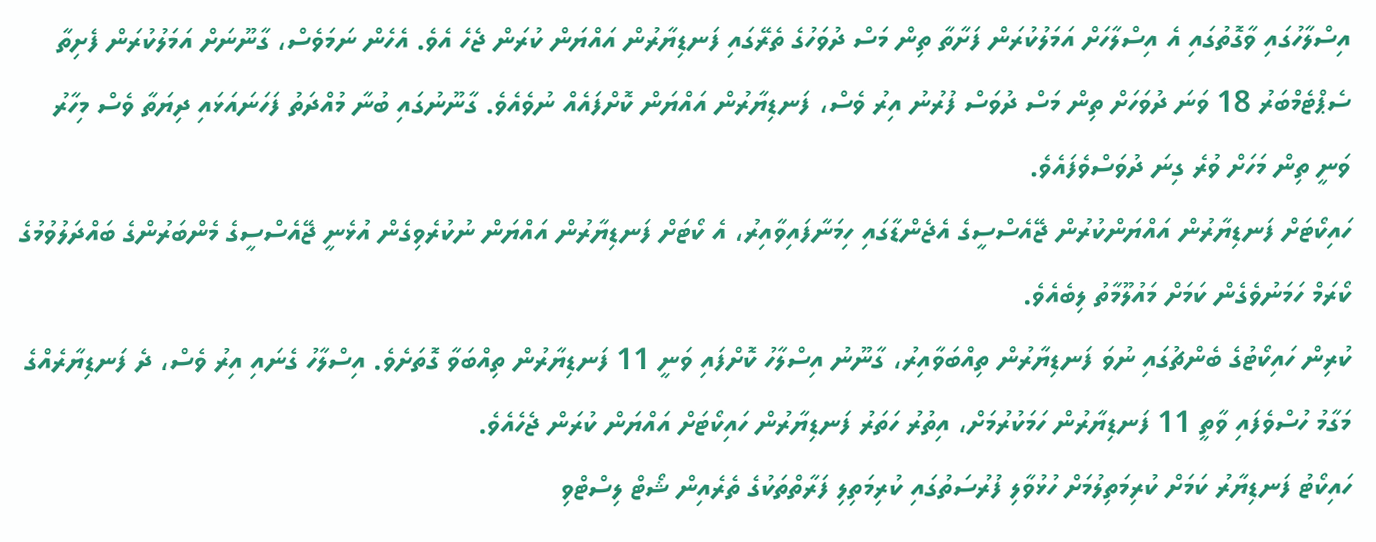އިސްލާހުގައި ވާގޮތުގައި އެ އިސްލާހަށް އަމަލުކުރަން ފަށާތާ ތިން މަސް ދުވަހުގެ ތެރޭގައި ފަނޑިޔާރުން އައްޔަން ކުރަން ޖެހެ އެވެ. އެހެން ނަމަވެސް، ގާނޫނަށް އަމަލުކުރަން ފެށިތާ ސެޕްޓެމްބަރު 18 ވަނަ ދުވަހަށް ތިން މަސް ދުވަސް ފުރުނު އިރު ވެސް، ފަނޑިޔާރުން އައްޔަން ކޮށްފައެއް ނުވެއެވެ. ގާނޫނުގައި ބުނާ މުއްދަތު ފަހަނައަޅައި ދިޔަތާ ވެސް މިހާރު ވަނީ ތިން މަހަށް ވުރެ ގިނަ ދުވަސްވެފައެވެ.
ހައިކޯޓަށް ފަނޑިޔާރުން އައްޔަންކުރުން ޖޭއެސްސީގެ އެޖެންޑާގައި ހިމަނާފައިވާއިރު، އެ ކޯޓަށް ފަނޑިޔާރުން އައްޔަން ނުކުރެވިގެން އުޅެނީ ޖޭއެސްސީގެ މެންބަރުންގެ ބައްދަލުވުމުގެ ކޯރަމް ހަމަނުވެގެން ކަމަށް މައުލޫމާތު ލިބެއެވެ.
ކުރިން ހައިކޯޓުގެ ބެންޗުގައި ނުވަ ފަނޑިޔާރުން ތިއްބަވާއިރު، ގާނޫނު އިސްލާހު ކޮށްފައި ވަނީ 11 ފަނޑިޔާރުން ތިއްބަވާ ގޮތަށެވެ. އިސްލާހު ގެނައި އިރު ވެސް، ދެ ފަނޑިޔާރެއްގެ މަގާމު ހުސްވެފައި ވާތީ 11 ފަނޑިޔާރުން ހަމަކުރުމަށް، އިތުރު ހަތަރު ފަނޑިޔާރުން ހައިކޯޓަށް އައްޔަން ކުރަން ޖެހެއެވެ.
ހައިކޯޓު ފަނޑިޔާރު ކަމަށް ކުރިމަތިލުމަށް ހުޅުވާލި ފުރުސަތުގައި ކުރިމަތިލި ފަރާތްތަކުގެ ތެރެއިން ޝޯޓް ލިސްޓްވި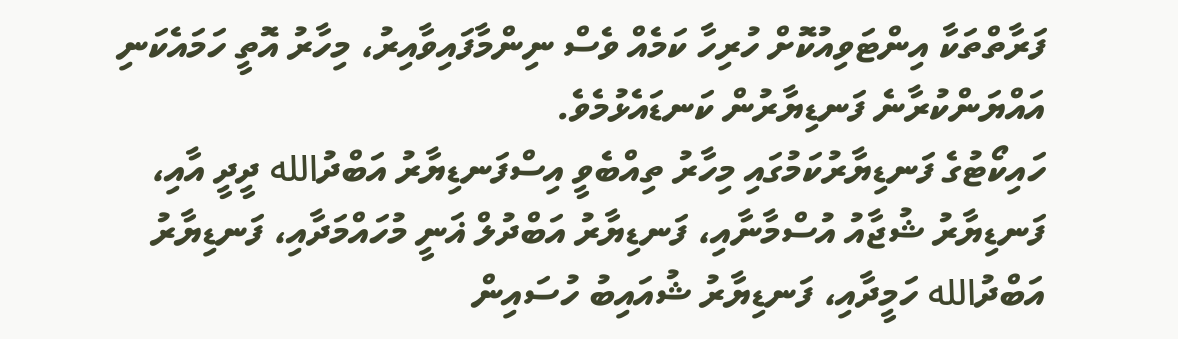ފަރާތްތަކާ އިންޓަވިއުކޮށް ހުރިހާ ކަމެއް ވެސް ނިންމާފައިވާއިރު، މިހާރު އޮތީ ހަމައެކަނި އައްޔަންކުރާނެ ފަނޑިޔާރުން ކަނޑައެޅުމެވެ.
ހައިކޯޓުގެ ފަނޑިޔާރުކަމުގައި މިހާރު ތިއްބެވީ އިސްފަނޑިޔާރު އަބްދުالله ދީދީ އާއި، ފަނޑިޔާރު ޝުޖާއު އުސްމާނާއި، ފަނޑިޔާރު އަބްދުލް ޣަނީ މުހައްމަދާއި، ފަނޑިޔާރު އަބްދުالله ހަމީދާއި، ފަނޑިޔާރު ޝުއައިބު ހުސައިން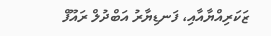ޒަކަރިއްޔާއާއި، ފަނޑިޔާރު އަބްދުލް ރައޫފް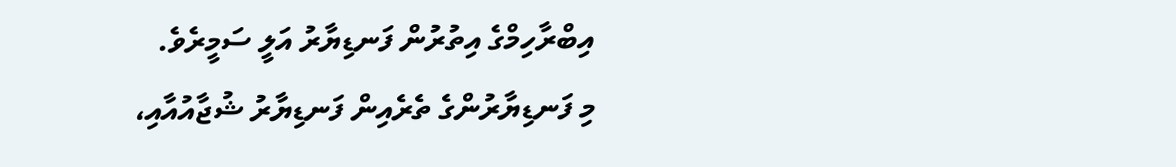އިބްރާހިމްގެ އިތުރުން ފަނޑިޔާރު އަލީ ސަމީރެވެ.
މި ފަނޑިޔާރުންގެ ތެރެއިން ފަނޑިޔާރު ޝުޖާއުއާއި،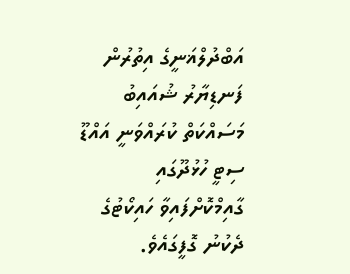އަބްދުލްޣަނީގެ އިތުރުން ފަނޑިޔާރު ޝުއައިބު މަސައްކަތް ކުރައްވަނީ އައްޑޫ ސިޓީ ހުޅުދޫގައި ގާއިމްކޮށްފައިވާ ހައިކޯޓުގެ ދެކުނު ގޮފީގައެވެ.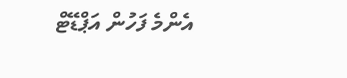އެންމެ ފަހުން އަޕްޑޭޓް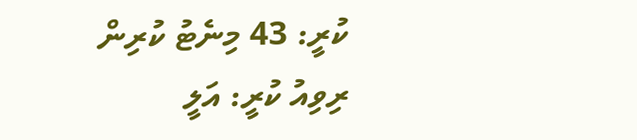ކުރީ: 43 މިނެޓު ކުރިން
ރިވިއު ކުރީ: އަލީ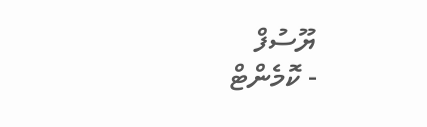ޔޫސުފް
- ކޮމެންޓް